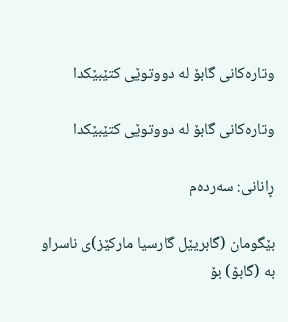وتارەکانی گابۆ لە دووتوێی کتێبێکدا

وتارەکانی گابۆ لە دووتوێی کتێبێکدا

ڕانانی: سەردەم

بێگومان (گابریێل گارسیا مارکێز)ی ناسراو بە (گابۆ) بۆ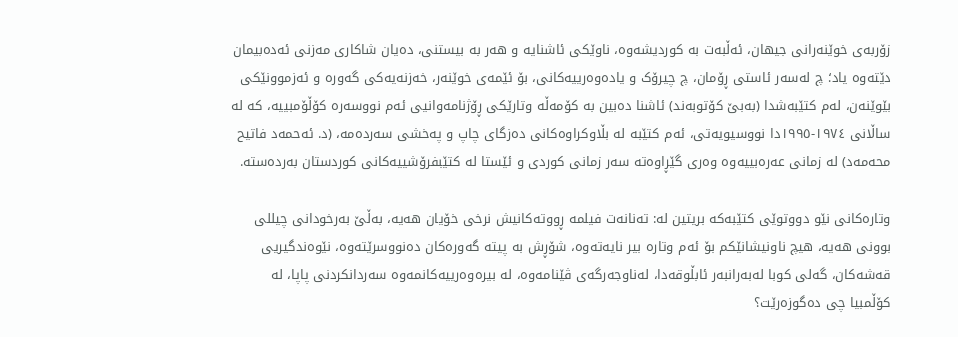زۆربەی خوێنەرانی جیهان، ئەڵبەت بە کوردیشەوە، ناوێکی ئاشنایە و هەر بە بیستنی، دەیان شاکاری مەزنی ئەدەبیمان دێتەوە یاد؛ چ لەسەر ئاستی ڕۆمان، چ چیرۆک و یادەوەرییەکانی، بۆ ئێمەی خوێنەر، خەزنەیەکی گەورە و ئەزموونێکی بێوێنەن، لەم کتێبەشدا (بەبێ کۆتوبەند) ئاشنا دەبین بە کۆمەڵە وتارێکی ڕۆژنامەوانیی ئەم نووسەرە کۆڵۆمبییە، کە لە ساڵانی ١٩٧٤-١٩٩٥دا نووسیویەتی، ئەم کتێبە لە بڵاوکراوەکانی دەزگای چاپ و پەخشی سەردەمە، (د. ئەحمەد فاتیح محەمەد) لە زمانی عەرەبییەوە وەری گێڕاوەتە سەر زمانی کوردی و ئێستا لە کتێبفرۆشییەکانی کوردستان بەردەستە.

وتارەکانی نێو دووتوێی کتێبەکە بریتین لە: تەنانەت فیلمە ڕووتەکانیش نرخی خۆیان هەیە، بەڵێ بەرخودانی چیللی بوونی هەیە، هیچ ناونیشانێکم بۆ ئەم وتارە بیر نایەتەوە، شۆڕش بە پیتە گەورەکان دەنووسرێتەوە، نێوەندگیریی قەشەکان، گەلی کوبا لەبەرانبەر ئابڵوقەدا، لەناوجەرگەی ڤێنامەوە، لە بیرەوەرییەکانمەوە سەردانکردنی پاپا، لە کۆڵمبیا چی دەگوزەرێت؟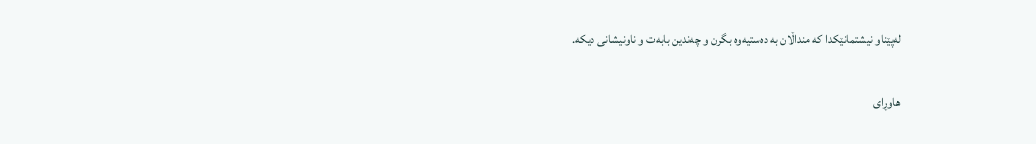لەپێناو نیشتمانێکدا کە منداڵان بە دەستیەوە بگرن و چەندین بابەت و ناونیشانی دیکە.

هاوڕای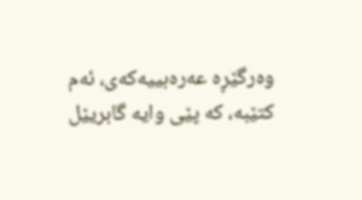وەرگێڕە عەرەبییەکەی، ئەم کتێبە، کە پێی وایە گابریێل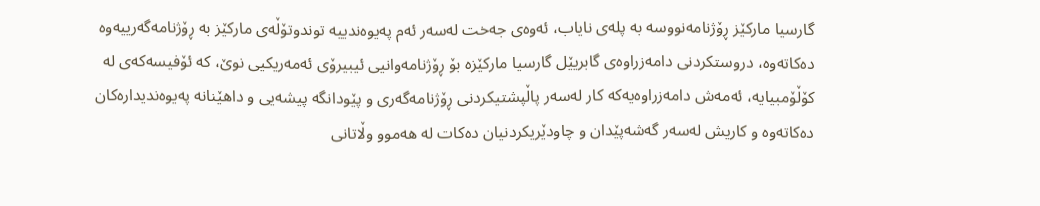گارسیا مارکێز ڕۆژنامەنووسە بە پلەی نایاب، ئەوەی جەخت لەسەر ئەم پەیوەندییە توندوتۆڵەی مارکێز بە ڕۆژنامەگەرییەوە دەکاتەوە، دروستکردنی دامەزراوەی گابریێل گارسیا مارکێزە بۆ ڕۆژنامەوانیی ئیبیرۆی ئەمەریکیی نوێ، کە ئۆفیسەکەی لە کۆڵۆمبیایە، ئەمەش دامەزراوەیەکە کار لەسەر پاڵپشتیکردنی ڕۆژنامەگەری و پێودانگە پیشەیی و داهێنانە پەیوەندیدارەکان دەکاتەوە و کاریش لەسەر گەشەپێدان و چاودێریکردنیان دەکات لە هەموو وڵاتانی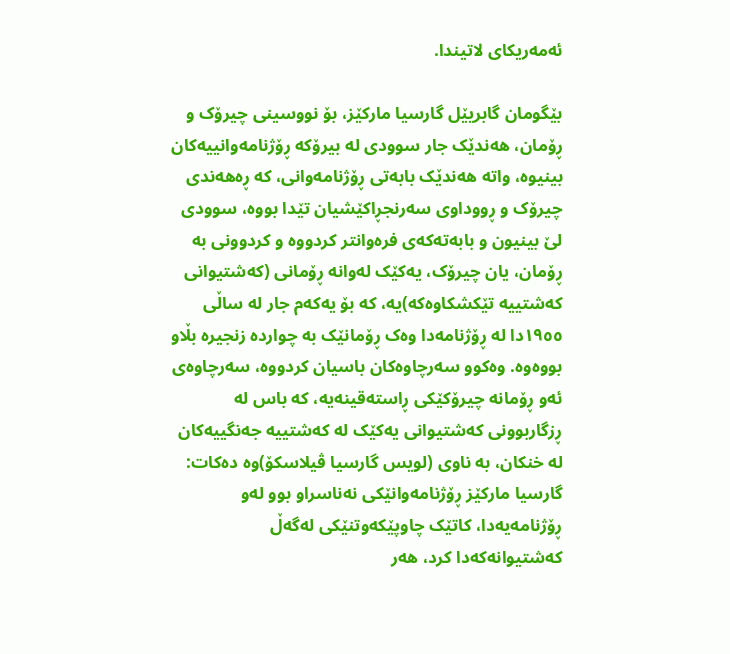ئەمەریکای لاتیندا.

بێگومان گابریێل گارسیا مارکێز، بۆ نووسینی چیرۆک و ڕۆمان، هەندێک جار سوودی لە بیرۆکە ڕۆژنامەوانییەکان بینیوە، واتە هەندێک بابەتی ڕۆژنامەوانی، کە ڕەهەندی چیرۆک و ڕووداوی سەرنجڕاکێشیان تێدا بووە، سوودی لێ بینیون و بابەتەکەی فرەوانتر کردووە و کردوونی بە ڕۆمان، یان چیرۆک، یەکێک لەوانە ڕۆمانی (کەشتیوانی کەشتییە تێکشکاوەکە)یە، کە بۆ یەکەم جار لە ساڵی ١٩٥٥دا لە ڕۆژنامەدا وەک ڕۆمانێک بە چواردە زنجیرە بڵاو بووەوە. وەکوو سەرچاوەکان باسیان کردووە، سەرچاوەی ئەو ڕۆمانە چیرۆکێکی ڕاستەقینەیە، کە باس لە ڕزگاربوونی کەشتیوانی یەکێک لە کەشتییە جەنگییەکان لە خنکان، بە ناوی (لویس گارسیا ڤیلاسکۆ)وە دەکات: گارسیا مارکێز ڕۆژنامەوانێکی نەناسراو بوو لەو ڕۆژنامەیەدا، کاتێک چاوپێکەوتنێکی لەگەڵ کەشتیوانەکەدا کرد، هەر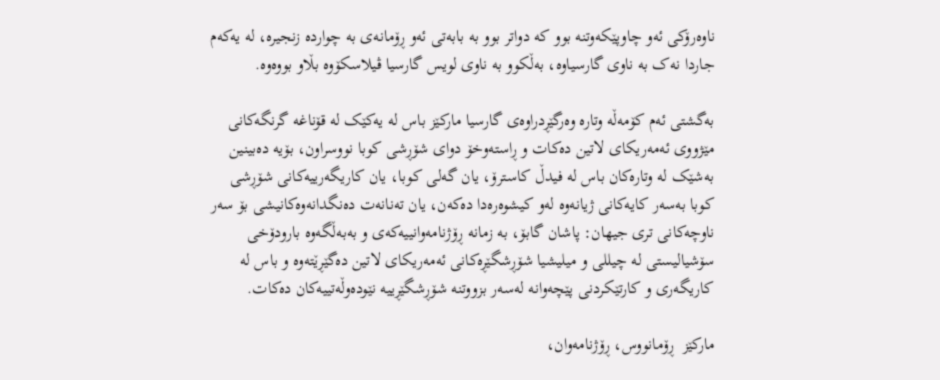ناوەرۆکی ئەو چاوپێکەوتنە بوو کە دواتر بوو بە بابەتی ئەو ڕۆمانەی بە چواردە زنجیرە، لە یەکەم جاردا نەک بە ناوی گارسیاوە، بەڵکوو بە ناوی لویس گارسیا ڤیلاسکۆوە بڵاو بووەوە.

بەگشتی ئەم کۆمەڵە وتارە وەرگێڕدراوەی گارسیا مارکێز باس لە یەکێک لە قۆناغە گرنگەکانی مێژووی ئەمەریکای لاتین دەکات و ڕاستەوخۆ دوای شۆڕشی کوبا نووسراون، بۆیە دەبینین بەشێک لە وتارەکان باس لە فیدڵ کاسترۆ، یان گەلی کوبا، یان کاریگەرییەکانی شۆڕشی کوبا بەسەر کایەکانی ژیانەوە لەو کیشوەرەدا دەکەن، یان تەنانەت دەنگدانەوەکانیشی بۆ سەر ناوچەکانی تری جیهان: پاشان گابۆ، بە زمانە ڕۆژنامەوانییەکەی و بەبەڵگەوە بارودۆخی سۆشیالیستی لە چیللی و میلیشیا شۆڕشگێڕەکانی ئەمەریکای لاتین دەگێڕێتەوە و باس لە کاریگەری و کارتێکردنی پێچەوانە لەسەر بزووتنە شۆڕشگێڕییە نێودەوڵەتییەکان دەکات.

مارکێز  ڕۆمانووس، ڕۆژنامەوان،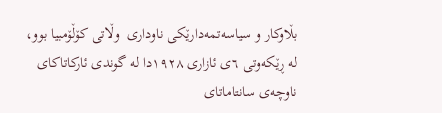بڵاوکار و سیاسەتمەدارێکی ناوداری  وڵاتی کۆڵۆمبیا بوو، لە ڕێکەوتی ٦ی ئازاری ١٩٢٨دا لە گوندی ئارکاتاکای ناوچەی سانتاماتای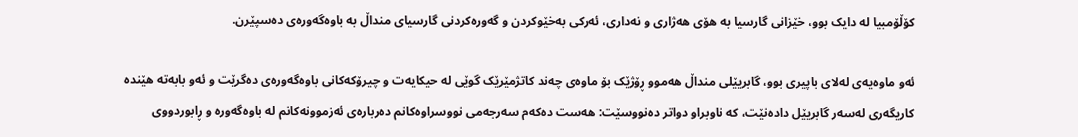کۆڵۆمبیا لە دایک بوو، خێزانی گارسیا بە ھۆی ھەژاری و نەداری، ئەرکی بەخێوکردن و گەورەکردنی گارسیای منداڵ بە باوەگەورەی دەسپێرن.

ئەو ماوەیەی لەلای باپیری بوو، گابریێلی منداڵ ھەموو ڕۆژێک بۆ ماوەی چەند کاتژمێرێک گوێی لە حیکایەت و چیرۆکەکانی باوەگەورەی دەگرێت و ئەو بابەتە ھێندە کاریگەری لەسەر گابریێل دادەنێت، کە ناوبراو دواتر دەنووسێت: ھەست دەکەم سەرجەمی نووسراوەکانم دەربارەی ئەزموونەکانم لە باوەگەورە و ڕابوردووی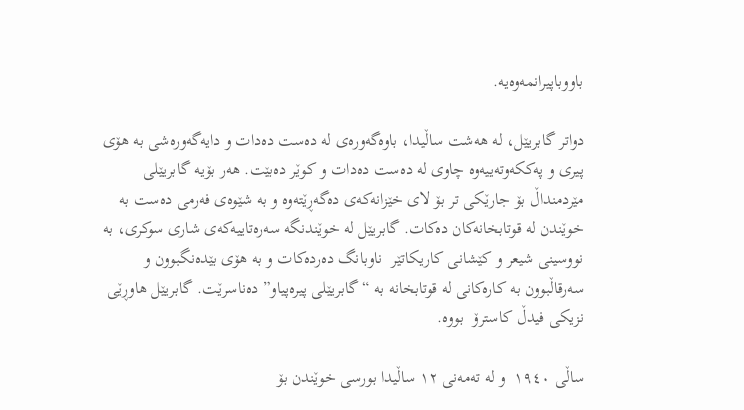باووباپیرانمەوەیە.

دواتر گابریێل، لە ھەشت ساڵیدا، باوەگەورەی لە دەست دەدات و دایەگەورەشی بە ھۆی پیری و پەککەوتەییەوە چاوی لە دەست دەدات و کوێر دەبێت. ھەر بۆیە گابریێلی مێردمنداڵ بۆ جارێکی تر بۆ لای خێزانەکەی دەگەڕێتەوە و بە شێوەی فەرمی دەست بە خوێندن لە قوتابخانەکان دەکات. گابریێل لە خوێندنگە سەرەتاییەکەی شاری سوکری، بە نووسینی شیعر و کێشانی کاریکاتێر  ناوبانگ دەردەکات و بە ھۆی بێدەنگبوون و سەرقاڵبوون بە کارەکانی لە قوتابخانە بە “گابریێلی پیرەپیاو” دەناسرێت. گابریێل ھاوڕێی نزیکی فیدڵ کاسترۆ  بووە.

ساڵی ١٩٤٠  و لە تەمەنی ١٢ ساڵیدا بورسی خوێندن بۆ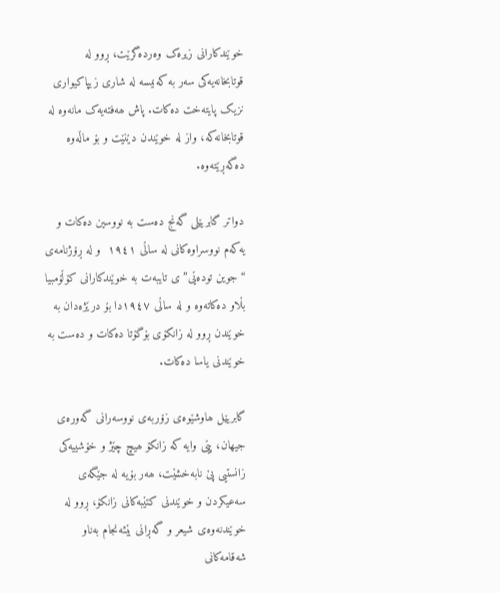خوێندکارانی زیرەک وەردەگرێت، ڕوو لە قوتابخانەیەکی سەر بە کەنیسە لە شاری زیپاکیواری نزیک پایتەخت دەکات. پاش ھەفتەیەک مانەوە لە قوتابخانەکە، واز لە خوێندن دێنێت و بۆ ماڵەوە دەگەڕێتەوە.

دواتر گابریێلی گەنج دەست بە نووسین دەکات و یەکەم نووسراوەکانی لە ساڵی ١٩٤١  و لە ڕۆژنامەی “جوین تودەێی”ی تایبەت بە خوێندکارانی کۆڵۆمبیا بڵاو دەکاتەوە و لە ساڵی ١٩٤٧دا بۆ درێژەدان بە خوێندن ڕوو لە زانکۆی بۆگۆتا دەکات و دەست بە خوێندنی یاسا دەکات.

گابریێل ھاوشێوەی زۆربەی نووسەرانی گەورەی جیھان، پێی وایە کە زانکۆ ھیچ چێژ و خۆشییەکی زانستیی پێ نابەخشێت، ھەر بۆیە لە جێگەی سەعیکردن و خوێندنی کتێبەکانی زانکۆ، ڕوو لە خوێندنەوەی شیعر و گەڕانی بێئەنجام بەناو شەقامەکانی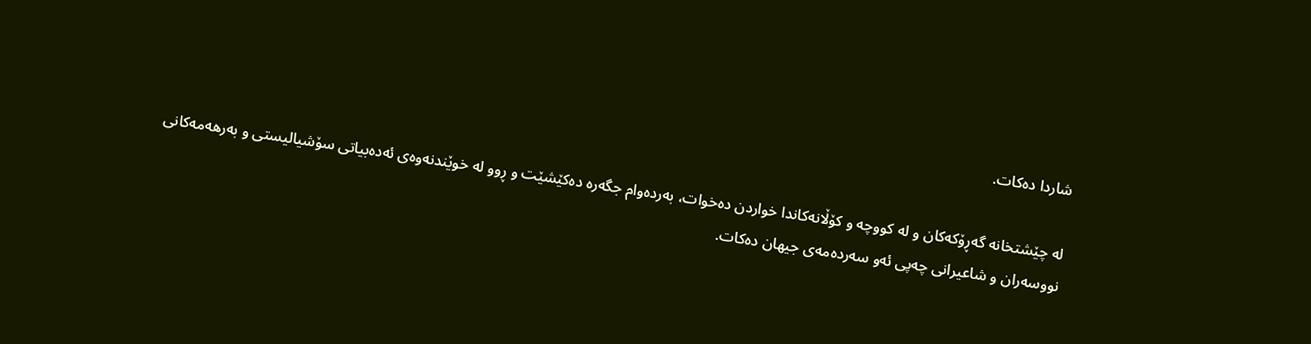شاردا دەکات.

لە چێشتخانە گەڕۆکەکان و لە کووچە و کۆڵانەکاندا خواردن دەخوات، بەردەوام جگەرە دەکێشێت و ڕوو لە خوێندنەوەی ئەدەبیاتی سۆشیالیستی و بەرھەمەکانی نووسەران و شاعیرانی چەپی ئەو سەردەمەی جیھان دەکات.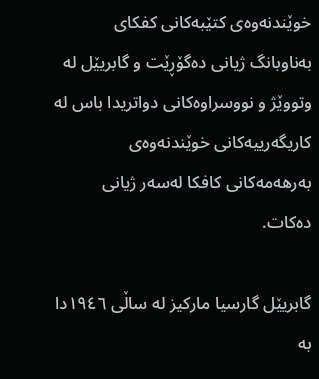خوێندنەوەی کتێبەکانی کفکای بەناوبانگ ژیانی دەگۆڕێت و گابریێل لە وتووێژ و نووسراوەکانی دواتریدا باس لە کاریگەرییەکانی خوێندنەوەی بەرھەمەکانی کافکا لەسەر ژیانی دەکات.

گابریێل گارسیا مارکیز لە ساڵی ١٩٤٦دا بە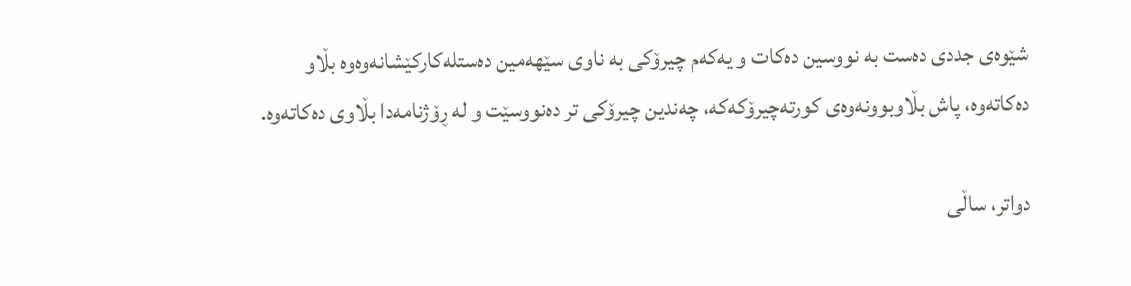شێوەی جددی دەست بە نووسین دەکات و یەکەم چیرۆکی بە ناوی سێهەمین دەستلەکارکێشانەوەوە بڵاو دەکاتەوە، پاش بڵاوبوونەوەی کورتەچیرۆکەکە، چەندین چیرۆکی تر دەنووسێت و لە ڕۆژنامەدا بڵاوی دەکاتەوە.

دواتر، ساڵی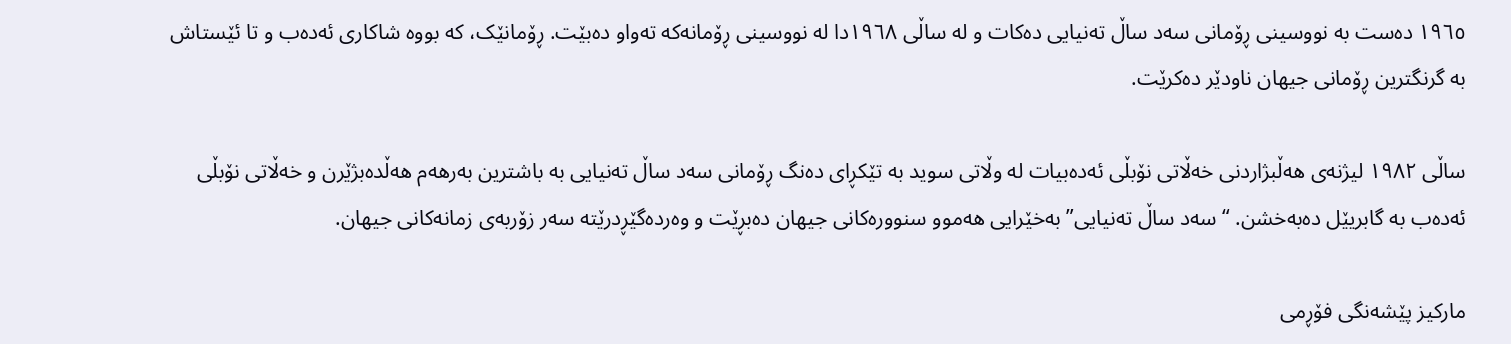١٩٦٥ دەست بە نووسینی ڕۆمانی سەد ساڵ تەنیایی دەکات و لە ساڵی ١٩٦٨دا لە نووسینی ڕۆمانەکە تەواو دەبێت. ڕۆمانێک، کە بووە شاکاری ئەدەب و تا ئێستاش بە گرنگترین ڕۆمانی جیھان ناودێر دەکرێت.

ساڵی ١٩٨٢ لیژنەی ھەڵبژاردنی خەڵاتی نۆبڵی ئەدەبیات لە وڵاتی سوید بە تێکڕای دەنگ ڕۆمانی سەد ساڵ تەنیایی بە باشترین بەرھەم ھەڵدەبژێرن و خەڵاتی نۆبڵی ئەدەب بە گابریێل دەبەخشن. “سەد ساڵ تەنیایی” بەخێرایی ھەموو سنوورەکانی جیھان دەبڕێت و وەردەگێڕدرێتە سەر زۆربەی زمانەکانی جیھان.

مارکیز پێشەنگی فۆڕمی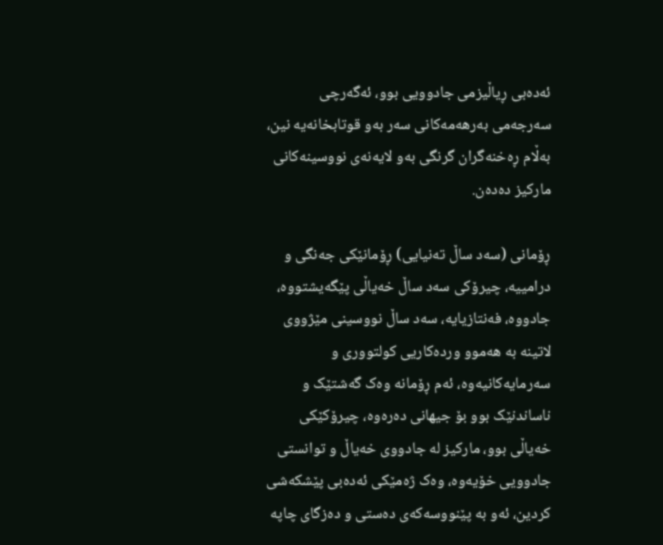ئەدەبی ڕیاڵیزمی جادوویی بوو، ئەگەرچی سەرجەمی بەرھەمەکانی سەر بەو قوتابخانەیە نین، بەڵام ڕەخنەگران گرنگی بەو لایەنەی نووسینەکانی مارکیز دەدەن.

ڕۆمانی (سەد ساڵ تەنیایی) ڕۆمانێکی جەنگی و درامییە، چیرۆکی سەد ساڵ خەیاڵی پێگەیشتووە، جادووە، فەنتازیایە، سەد ساڵ نووسینی مێژووی لاتینە بە هەموو وردەکاریی کولتووری و سەرمایەکانیەوە، ئەم ڕۆمانە وەک گەشتێک و ناساندنێک بوو بۆ جیهانی دەرەوە، چیرۆکێکی خەیاڵی بوو، مارکیز لە جادووی خەیاڵ و توانستی جادوویی خۆیەوە، وەک ژەمێکی ئەدەبی پێشکەشی کردین، ئەو بە پێنووسەکەی دەستی و دەزگای چاپە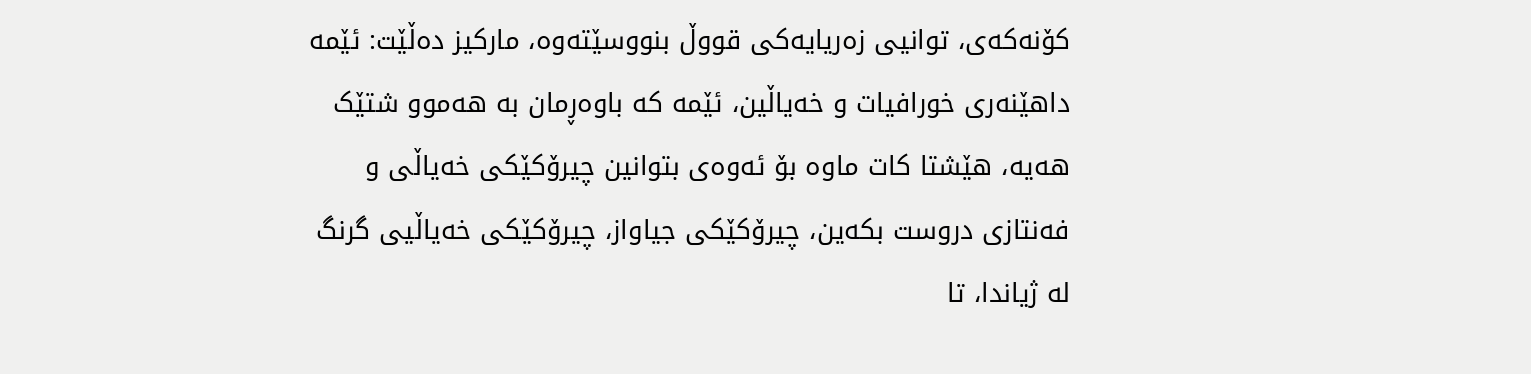کۆنەکەی، توانیی زەریایەکی قووڵ بنووسێتەوە، مارکیز دەڵێت: ئێمە داهێنەری خورافیات و خەیاڵین، ئێمە کە باوەڕمان بە هەموو شتێک هەیە، هێشتا کات ماوە بۆ ئەوەی بتوانین چیرۆکێکی خەیاڵی و فەنتازی دروست بکەین، چیرۆکێکی جیاواز، چیرۆکێکی خەیاڵیی گرنگ لە ژیاندا، تا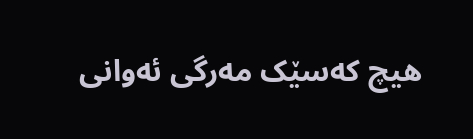هیچ کەسێک مەرگی ئەوانی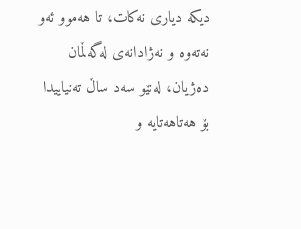دیکە دیاری نەکات، تا هەموو ئەو نەتەوە و نەژادانەی لەگەڵمان دەژیان، لەنێو سەد ساڵ تەنیاییدا بۆ هەتاهەتایە و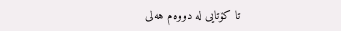تا کۆتایی لە دووەم هەلی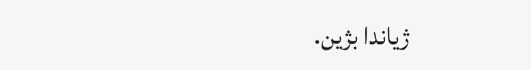ژیاندا بژین.